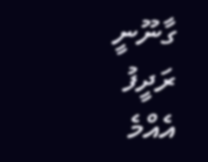ގާނޫނީ ރަދީފު
އެއްމެ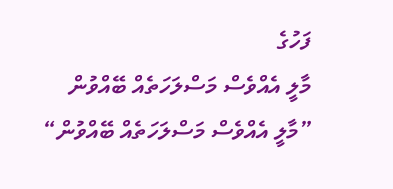ފަހުގެ
މާލީ އެއްވެސް މަސްލަހަތެއް ބޭއްވުން
”މާލީ އެއްވެސް މަސްލަހަތެއް ބޭއްވުން“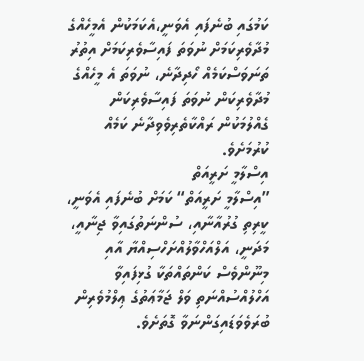ކަމުގައި ބުނެފައި އެވަނީ،އެކަމަކުން އެމީހެއްގެ މުދާވެރިކަމަށް ނުވަތަ ފައިސާވެރިކަމަށް އިތުރު ތަނަވަސްކަމެއް ހޯދިދާނެ، ނުވަތަ އެ މީހެއްގެ މުދާވެރިކަން ނުވަތަ ފައިސާވެރިކަން ގެއްލުމަކުން ރައްކާތެރިވެވިދާނެ ކަމެއް ކުރުމަށެވެ.
އިސްލާމީ ށަރީއަތް
”އިސްލާމީ ށަރީއަތް“ ކަމަށް ބުނެފައި އެވަނީ، ކީރިތި ގުރުއާނާއި، ސުންނަތުގައިވާ ޖިނާއީ، މަދަނީ، އަލްއަހްވާލުއްށަހްސިއްޔާ އާއި މިނޫންވެސް ކަންތައްތަކާ ގުޅިފައިވާ އަހްލުއްސުއްނަތި ވަލް ޖަމާޢަތުގެ ޢިލްމުވެރިން ބުރަވެވަޑައިގަންނަވާ ގޮތަށެވެ.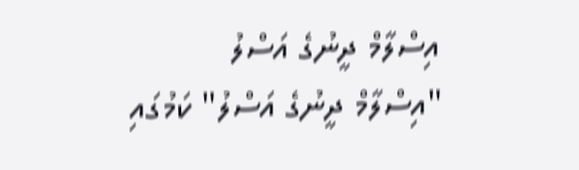އިސްލާމް ދީނުގެ އަސްލު
"އިސްލާމް ދީނުގެ އަސްލު" ކަމުގައި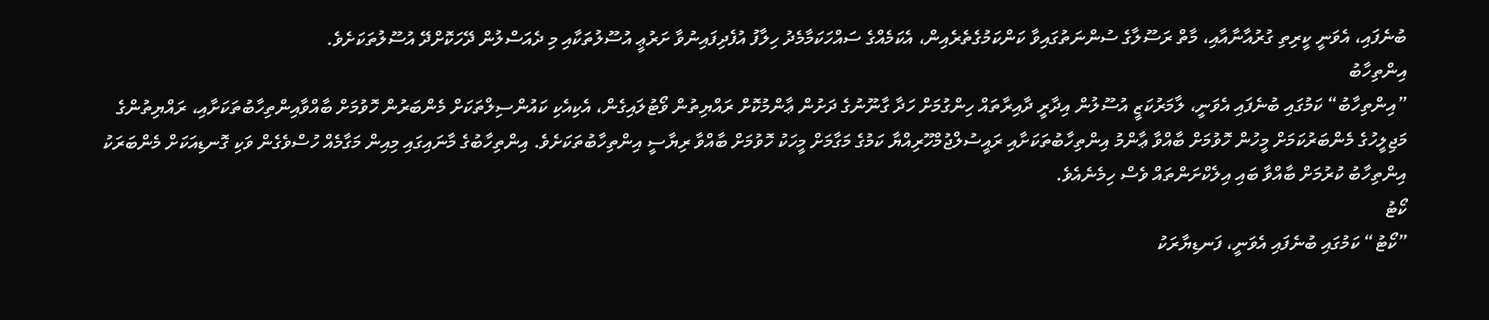ބުނެފައި، އެވަނީ ކީރިތި ގުރުއާނާއާއި، މާތް ރަސޫލާގެ ސުންނަތުގައިވާ ކަންކަމުގެތެރެއިން، އެކަމެއްގެ ސައްހަކަމާމެދު ހިލާފު އުފެދިފައިނުވާ ށަރުޢީ އުސޫލުތަކާއި މި ދެއަސްލުން ދޭހަކޮށްދޭ އުސޫލުތަކަށެވެ.
އިންތިހާބު
”އިންތިހާބު“ ކަމުގައި ބުނެފައި އެވަނީ، ލާމަރުކަޒީ އުސޫލުން އިދާރީ ދާއިރާތައް ހިންގުމަށް ހަދާ ގާނޫނުގެ ދަށުން ޢާންމުކޮށް ރައްޔިތުން ވޯޓުލައިގެން، އެކިއެކި ކައުންސިލްތަކަށް މެންބަރުން ހޮވުމަށް ބާއްވާއިންތިހާބުތަކަށާއި، ރައްޔިތުންގެ މަޖިލީހުގެ މެންބަރުކަމަށް މީހުން ހޮވުމަށް ބާއްވާ ޢާންމު އިންތިހާބުތަކަށާއި ރައީސުލްޖުމްހޫރިއްޔާ ކަމުގެ މަގާމަށް މީހަކު ހޮވުމަށް ބާއްވާ ރިޔާސީ އިންތިހާބުތަކަށެވެ. އިންތިހާބުގެ މާނައިގައި މިއިން މަގާމެއް ހުސްވެގެން ވަކި ގޮނޑިއަކަށް މެންބަރަކު އިންތިހާބު ކުރުމަށް ބާއްވާ ބައި އިލެކްށަންތައް ވެސް ހިމެނެއެވެ.
ކޯޓު
”ކޯޓު“ ކަމުގައި ބުނެފައި އެވަނީ، ފަނޑިޔާރަކު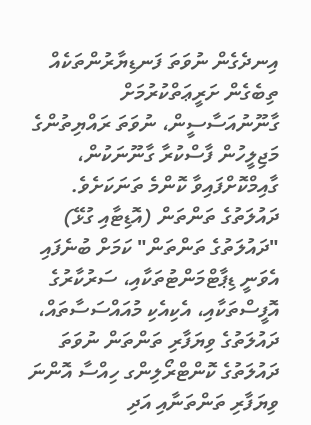އިނދެގެން ނުވަތަ ފަނޑިޔާރުންތަކެއް ތިބެގެން ށަރީޢަތްކުރުމަށް ގާނޫނުއަސާސީން، ނުވަތަ ރައްޔިތުންގެ މަޖިލީހުން ފާސްކުރާ ގާނޫނަކުން، ގާއިމްކޮށްފައިވާ ކޮންމެ ތަނަކަށެވެ.
ދައުލަތުގެ ތަންތަން (އޮޑިޓާއި ގުޅޭ)
"ދައުލަތުގެ ތަންތަން" ކަމަށް ބުނެފައި އެވަނީ ޑިޕާޓްމަންޓުތަކާއި، ސަރުކާރުގެ އޮފީސްތަކާއި، އެކިއެކި މުއައްސަސާތައް، ދައުލަތުގެ ވިޔަފާރި ތަންތަން ނުވަތަ ދައުލަތުގެ ކޮންޓްރޯލިންގ ހިއްސާ އޮންނަ ވިޔަފާރި ތަންތަނާއި އަދި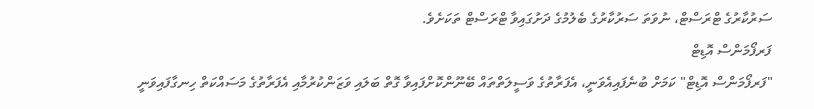ސަރުކާރުގެ ޓްރަސްޓް، ނުވަތަ ސަރުކާރުގެ ބެލުމުގެ ދަށުގައިވާ ޓްރަސްޓް ތަކަށެވެ.
ފަރފޯމަންސް އޮޑިޓް
"ފަރފޯމަންސް އޮޑިޓް" ކަމަށް ބުނެފައިއެވަނީ، އެފަރާތުގެ ވަސީލަތްތައް ބޭނޫންކޮށްފައިވާ ގޮތް ބަލައި ވަޒަންކުރުމާއި އެފަރާތުގެ މަސައްކަތް ހިނގާފައިވަނީ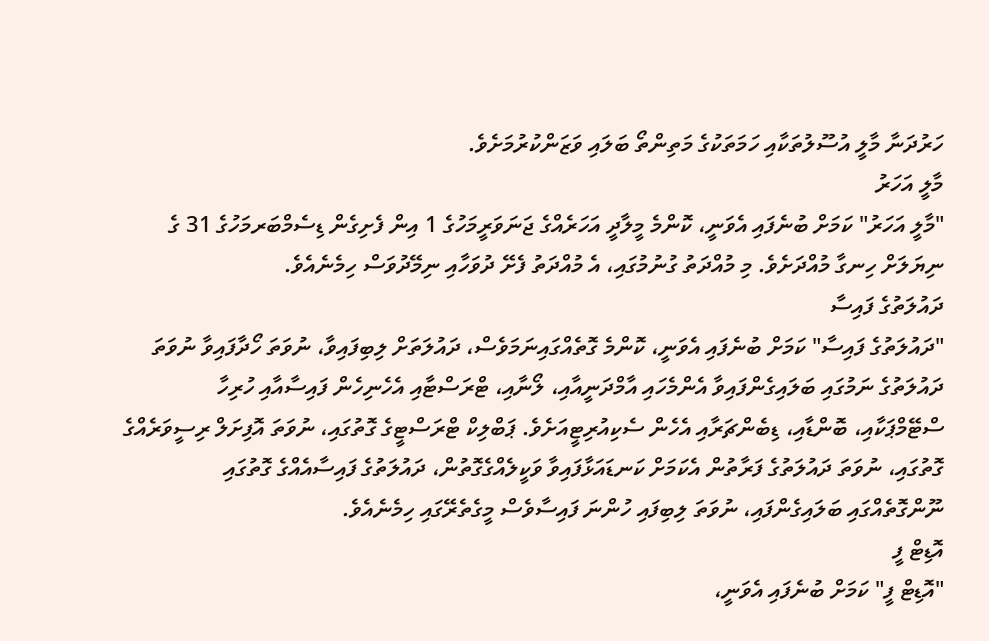ހަރުދަނާ މާލީ އުސޫލުތަކާއި ހަމަތަކުގެ މަތިންތޯ ބަލައި ވަޒަންކުރުމަށެވެ.
މާލީ އަހަރު
"މާލީ އަހަރު" ކަމަށް ބުނެފައި އެވަނީ، ކޮންމެ މީލާދީ އަހަރެއްގެ ޖަނަވަރީމަހުގެ 1 އިން ފެށިގެން ޑިސެމްބަރމަހުގެ 31 ގެ ނިޔަލަށް ހިނގާ މުއްދަށެވެ. މި މުއްދަތު ގުނުމުގައި، އެ މުއްދަތު ފެށޭ ދުވަހާއި ނިމޭދުވަސް ހިމެނެއެވެ.
ދައުލަތުގެ ފައިސާ
"ދައުލަތުގެ ފައިސާ" ކަމަށް ބުނެފައި އެވަނީ، ކޮންމެ ގޮތެއްގައިނަމަވެސް، ދައުލަތަށް ލިބިފައިވާ، ނުވަތަ ހޯދާފައިވާ ނުވަތަ ދައުލަތުގެ ނަމުގައި ބަލައިގެންފައިވާ އެންމެހައި އާމްދަނީއާއި، ލޯނާއި، ޓްރަސްޓާއި އެހެނިހެން ފައިސާއާއި ހުރިހާ ސްޓޭމްޕަކާއި، ބޮންޑާއި، ޑިބެންޗަރާއި އެހެން ސެކިއުރިޓީއަށެވެ. ޕަބްލިކް ޓްރަސްޓީގެ ގޮތުގައި، ނުވަތަ އޮފިށަލް ރިސީވަރެއްގެ ގޮތުގައި، ނުވަތަ ދައުލަތުގެ ފަރާތުން އެކަމަށް ކަނޑައަޅާފައިވާ ވަކީލެއްގެގޮތުން، ދައުލަތުގެ ފައިސާއެއްގެ ގޮތުގައި ނޫންގޮތެއްގައި ބަލައިގެންފައި، ނުވަތަ ލިބިފައި ހުންނަ ފައިސާވެސް މީގެތެރޭގައި ހިމެނެއެވެ.
އޮޑިޓް ފީ
"އޮޑިޓް ފީ" ކަމަށް ބުނެފައި އެވަނީ،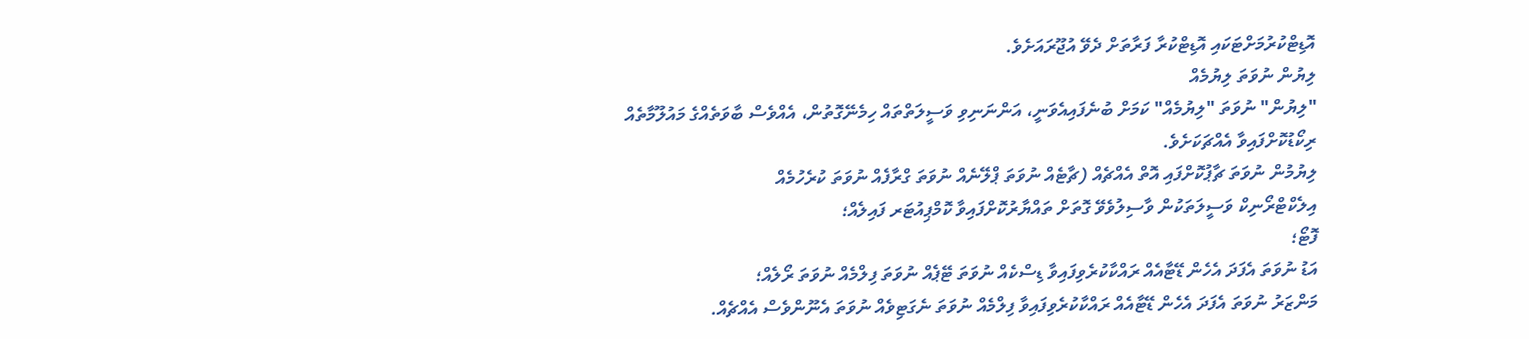އޮޑިޓްކުރުމަށްޓަކައި އޮޑިޓްކުރާ ފަރާތަށް ދެވޭ އުޖޫރައަށެވެ.
ލިޔުން ނުވަތަ ލިޔުމެއް
"ލިޔުން" ނުވަތަ "ލިޔުމެއް" ކަމަށް ބުނެފައިއެވަނީ، އަންނަނިވި ވަސީލަތްތައް ހިމެނޭގޮތުން، އެއްވެސް ބާވަތެއްގެ މައުލޫމާތެއް ރިކޯޑުކޮށްފައިވާ އެއްޗަކަށެވެ.
ލިޔުމުން ނުވަތަ ޗާޕުކޮށްފައި އޮތް އެއްޗެއް (ޗާޓެއް ނުވަތަ ޕްލޭނެއް ނުވަތަ ގްރާފެއް ނުވަތަ ކުރެހުމެއް
އިލެކްޓްރޯނިކް ވަސީލަތަކުން ވާސިލުވެވޭ ގޮތަށް ތައްޔާރުކޮށްފައިވާ ކޮމްޕިއުޓަރ ފައިލެއް؛
ފޮޓޯ؛
އަޑު ނުވަތަ އެފަދަ އެހެން ޑޭޓާއެއް ރައްކާކުރެވިފައިވާ ޑިސްކެއް ނުވަތަ ޓޭޕެއް ނުވަތަ ފިލްމެއް ނުވަތަ ރޯލެއް؛
މަންޒަރު ނުވަތަ އެފަދަ އެހެން ޑޭޓާއެއް ރައްކާކުރެވިފައިވާ ފިލްމެއް ނުވަތަ ނެގަޓިވެއް ނުވަތަ އެނޫންވެސް އެއްޗެއް.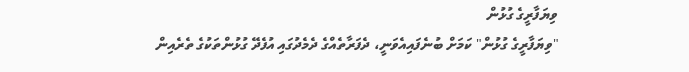ވިޔަފާރީގެ ގުޅުން
"ވިޔަފާރީގެ ގުޅުން" ކަމަށް ބުނެފައިއެވަނީ، ދެފަރާތެއްގެ ދެމެދުގައި އުފެދޭ ގުޅުންތަކުގެ ތެރެއިން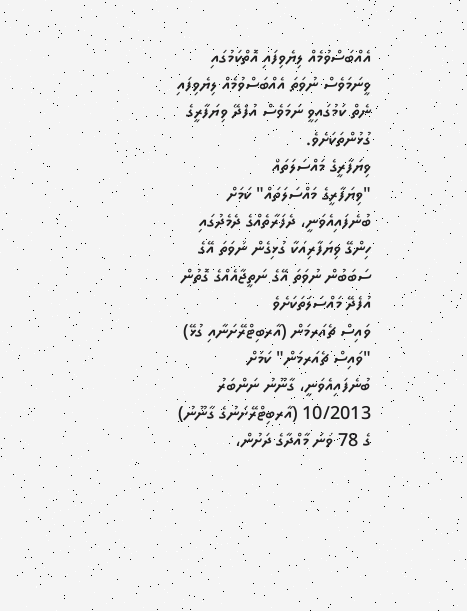އެއްބަސްވުމެއް ލިޔެވިފައި އޮތްކަމުގައި ވީނަމަވެސް ނުވަތަ އެއްބަސްވުމެއް ލިޔެވިފައި ނެތް ކަމުގައިވީ ނަމަވެސް އުފެދޭ ވިޔަފާރީގެ ގުޅުންތަކަށެވެ.
ވިޔަފާރީގެ މައްސަލަތައް
"ވިޔަފާރީގެ މައްސަލަތައް" ކަމަށް ބުނެފައިއެވަނީ، ދެފަރާތެއްގެ ދެމެދުގައި ހިންގޭ ވިޔަފާރިއަކާ ގުޅިގެން ނުވަތަ އޭގެ ސަބަބުން ނުވަތަ އޭގެ ނަތީޖާއެއްގެ ގޮތުން އުފެދޭ މައްސަލަތަކަށެވެ
ވައިސް ޗެއަރމަން (އާރބިޓްރޭށަނާއި ގުޅޭ)
"ވައިސް ޗެއަރމަން" ކަމަށް ބުނެފައިއެވަނީ، ގާނޫނު ނަންބަރު 10/2013 (އާރބިޓްރޭށަނުގެ ގާނޫނު) ގެ 78 ވަނަ މާއްދާގެ ދަށުން،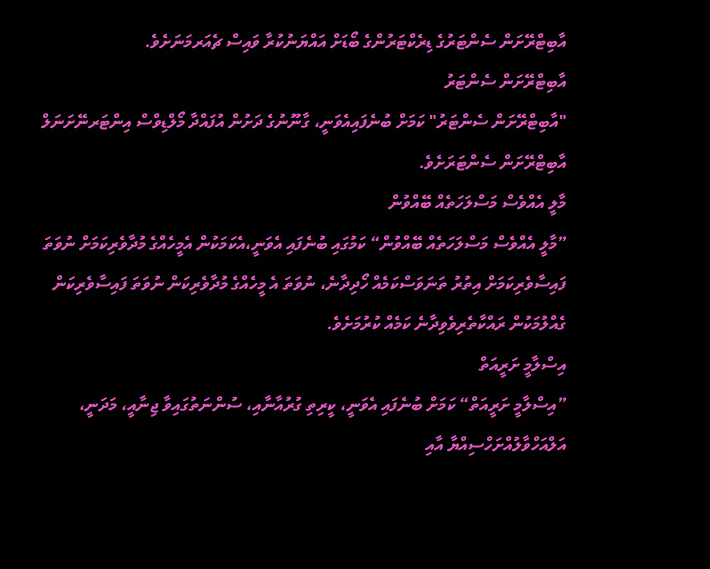އާބިޓްރޭށަން ސެންޓަރުގެ ޑިރެކްޓަރުންގެ ބޯޑަށް އައްޔަނުކުރާ ވައިސް ޗެއަރމަނަށެވެ.
އާބިޓްރޭށަން ސެންޓަރު
"އާބިޓްރޭށަން ސެންޓަރު" ކަމަށް ބުނެފައިއެވަނީ، ގާނޫނުގެ ދަށުން އުފައްދާ މޯލްޑިވްސް އިންޓަރނޭށަނަލް އާބިޓްރޭށަން ސެންޓަރަށެވެ.
މާލީ އެއްވެސް މަސްލަހަތެއް ބޭއްވުން
”މާލީ އެއްވެސް މަސްލަހަތެއް ބޭއްވުން“ ކަމުގައި ބުނެފައި އެވަނީ،އެކަމަކުން އެމީހެއްގެ މުދާވެރިކަމަށް ނުވަތަ ފައިސާވެރިކަމަށް އިތުރު ތަނަވަސްކަމެއް ހޯދިދާނެ، ނުވަތަ އެ މީހެއްގެ މުދާވެރިކަން ނުވަތަ ފައިސާވެރިކަން ގެއްލުމަކުން ރައްކާތެރިވެވިދާނެ ކަމެއް ކުރުމަށެވެ.
އިސްލާމީ ށަރީއަތް
”އިސްލާމީ ށަރީއަތް“ ކަމަށް ބުނެފައި އެވަނީ، ކީރިތި ގުރުއާނާއި، ސުންނަތުގައިވާ ޖިނާއީ، މަދަނީ، އަލްއަހްވާލުއްށަހްސިއްޔާ އާއި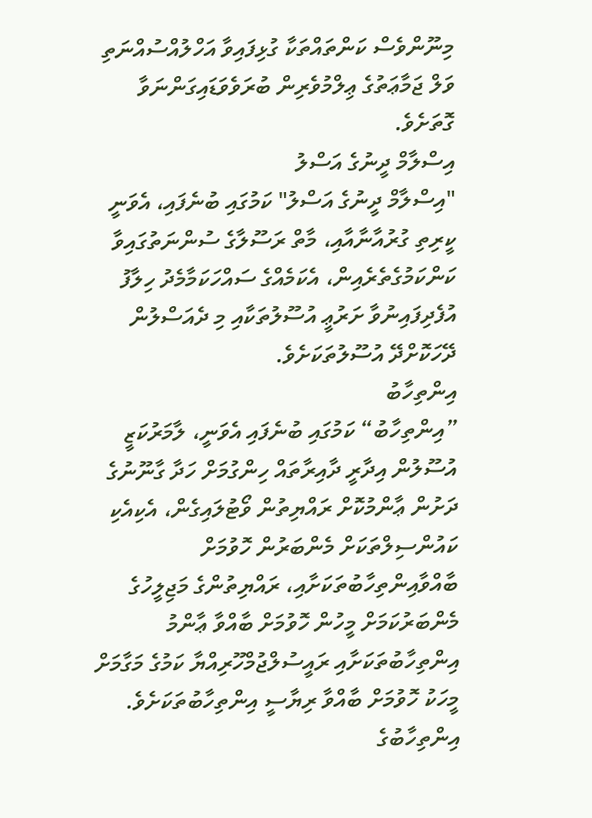މިނޫންވެސް ކަންތައްތަކާ ގުޅިފައިވާ އަހްލުއްސުއްނަތި ވަލް ޖަމާޢަތުގެ ޢިލްމުވެރިން ބުރަވެވަޑައިގަންނަވާ ގޮތަށެވެ.
އިސްލާމް ދީނުގެ އަސްލު
"އިސްލާމް ދީނުގެ އަސްލު" ކަމުގައި ބުނެފައި، އެވަނީ ކީރިތި ގުރުއާނާއާއި، މާތް ރަސޫލާގެ ސުންނަތުގައިވާ ކަންކަމުގެތެރެއިން، އެކަމެއްގެ ސައްހަކަމާމެދު ހިލާފު އުފެދިފައިނުވާ ށަރުޢީ އުސޫލުތަކާއި މި ދެއަސްލުން ދޭހަކޮށްދޭ އުސޫލުތަކަށެވެ.
އިންތިހާބު
”އިންތިހާބު“ ކަމުގައި ބުނެފައި އެވަނީ، ލާމަރުކަޒީ އުސޫލުން އިދާރީ ދާއިރާތައް ހިންގުމަށް ހަދާ ގާނޫނުގެ ދަށުން ޢާންމުކޮށް ރައްޔިތުން ވޯޓުލައިގެން، އެކިއެކި ކައުންސިލްތަކަށް މެންބަރުން ހޮވުމަށް ބާއްވާއިންތިހާބުތަކަށާއި، ރައްޔިތުންގެ މަޖިލީހުގެ މެންބަރުކަމަށް މީހުން ހޮވުމަށް ބާއްވާ ޢާންމު އިންތިހާބުތަކަށާއި ރައީސުލްޖުމްހޫރިއްޔާ ކަމުގެ މަގާމަށް މީހަކު ހޮވުމަށް ބާއްވާ ރިޔާސީ އިންތިހާބުތަކަށެވެ. އިންތިހާބުގެ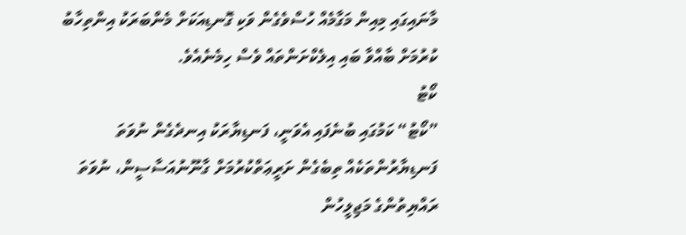މާނައިގައި މިއިން މަގާމެއް ހުސްވެގެން ވަކި ގޮނޑިއަކަށް މެންބަރަކު އިންތިހާބު ކުރުމަށް ބާއްވާ ބައި އިލެކްށަންތައް ވެސް ހިމެނެއެވެ.
ކޯޓު
”ކޯޓު“ ކަމުގައި ބުނެފައި އެވަނީ، ފަނޑިޔާރަކު އިނދެގެން ނުވަތަ ފަނޑިޔާރުންތަކެއް ތިބެގެން ށަރީޢަތްކުރުމަށް ގާނޫނުއަސާސީން، ނުވަތަ ރައްޔިތުންގެ މަޖިލީހުން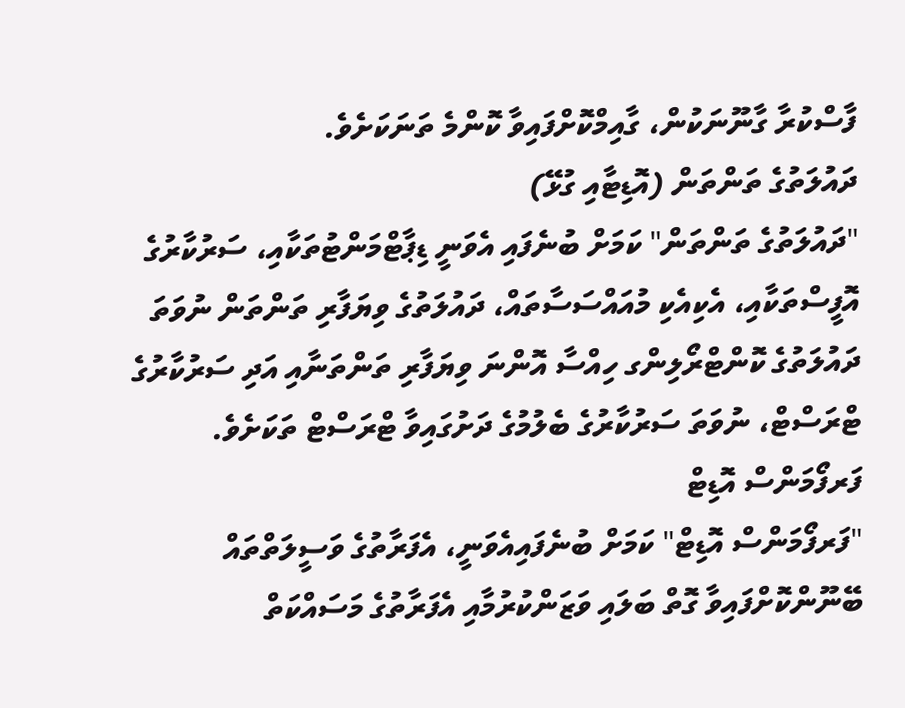ފާސްކުރާ ގާނޫނަކުން، ގާއިމްކޮށްފައިވާ ކޮންމެ ތަނަކަށެވެ.
ދައުލަތުގެ ތަންތަން (އޮޑިޓާއި ގުޅޭ)
"ދައުލަތުގެ ތަންތަން" ކަމަށް ބުނެފައި އެވަނީ ޑިޕާޓްމަންޓުތަކާއި، ސަރުކާރުގެ އޮފީސްތަކާއި، އެކިއެކި މުއައްސަސާތައް، ދައުލަތުގެ ވިޔަފާރި ތަންތަން ނުވަތަ ދައުލަތުގެ ކޮންޓްރޯލިންގ ހިއްސާ އޮންނަ ވިޔަފާރި ތަންތަނާއި އަދި ސަރުކާރުގެ ޓްރަސްޓް، ނުވަތަ ސަރުކާރުގެ ބެލުމުގެ ދަށުގައިވާ ޓްރަސްޓް ތަކަށެވެ.
ފަރފޯމަންސް އޮޑިޓް
"ފަރފޯމަންސް އޮޑިޓް" ކަމަށް ބުނެފައިއެވަނީ، އެފަރާތުގެ ވަސީލަތްތައް ބޭނޫންކޮށްފައިވާ ގޮތް ބަލައި ވަޒަންކުރުމާއި އެފަރާތުގެ މަސައްކަތް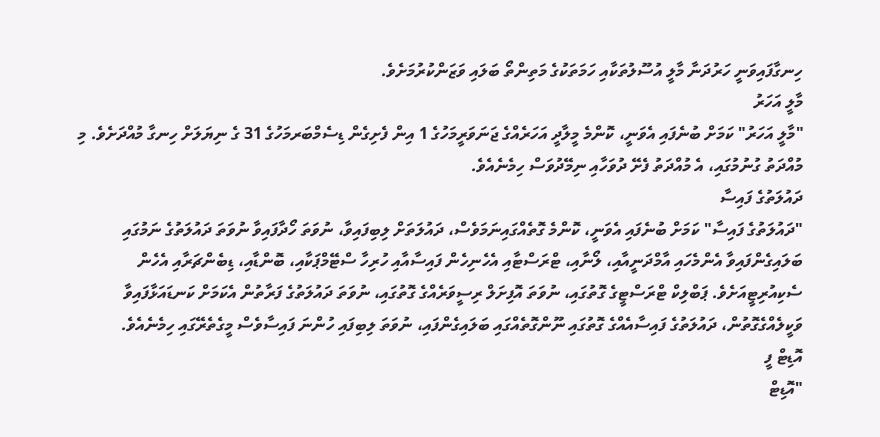ހިނގާފައިވަނީ ހަރުދަނާ މާލީ އުސޫލުތަކާއި ހަމަތަކުގެ މަތިންތޯ ބަލައި ވަޒަންކުރުމަށެވެ.
މާލީ އަހަރު
"މާލީ އަހަރު" ކަމަށް ބުނެފައި އެވަނީ، ކޮންމެ މީލާދީ އަހަރެއްގެ ޖަނަވަރީމަހުގެ 1 އިން ފެށިގެން ޑިސެމްބަރމަހުގެ 31 ގެ ނިޔަލަށް ހިނގާ މުއްދަށެވެ. މި މުއްދަތު ގުނުމުގައި، އެ މުއްދަތު ފެށޭ ދުވަހާއި ނިމޭދުވަސް ހިމެނެއެވެ.
ދައުލަތުގެ ފައިސާ
"ދައުލަތުގެ ފައިސާ" ކަމަށް ބުނެފައި އެވަނީ، ކޮންމެ ގޮތެއްގައިނަމަވެސް، ދައުލަތަށް ލިބިފައިވާ، ނުވަތަ ހޯދާފައިވާ ނުވަތަ ދައުލަތުގެ ނަމުގައި ބަލައިގެންފައިވާ އެންމެހައި އާމްދަނީއާއި، ލޯނާއި، ޓްރަސްޓާއި އެހެނިހެން ފައިސާއާއި ހުރިހާ ސްޓޭމްޕަކާއި، ބޮންޑާއި، ޑިބެންޗަރާއި އެހެން ސެކިއުރިޓީއަށެވެ. ޕަބްލިކް ޓްރަސްޓީގެ ގޮތުގައި، ނުވަތަ އޮފިށަލް ރިސީވަރެއްގެ ގޮތުގައި، ނުވަތަ ދައުލަތުގެ ފަރާތުން އެކަމަށް ކަނޑައަޅާފައިވާ ވަކީލެއްގެގޮތުން، ދައުލަތުގެ ފައިސާއެއްގެ ގޮތުގައި ނޫންގޮތެއްގައި ބަލައިގެންފައި، ނުވަތަ ލިބިފައި ހުންނަ ފައިސާވެސް މީގެތެރޭގައި ހިމެނެއެވެ.
އޮޑިޓް ފީ
"އޮޑިޓް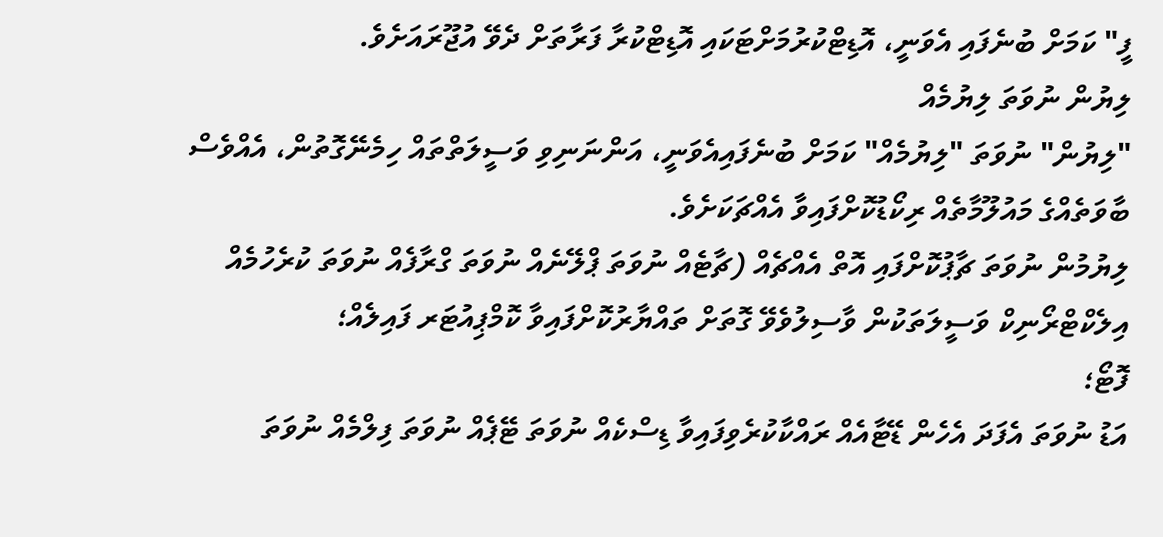ފީ" ކަމަށް ބުނެފައި އެވަނީ، އޮޑިޓްކުރުމަށްޓަކައި އޮޑިޓްކުރާ ފަރާތަށް ދެވޭ އުޖޫރައަށެވެ.
ލިޔުން ނުވަތަ ލިޔުމެއް
"ލިޔުން" ނުވަތަ "ލިޔުމެއް" ކަމަށް ބުނެފައިއެވަނީ، އަންނަނިވި ވަސީލަތްތައް ހިމެނޭގޮތުން، އެއްވެސް ބާވަތެއްގެ މައުލޫމާތެއް ރިކޯޑުކޮށްފައިވާ އެއްޗަކަށެވެ.
ލިޔުމުން ނުވަތަ ޗާޕުކޮށްފައި އޮތް އެއްޗެއް (ޗާޓެއް ނުވަތަ ޕްލޭނެއް ނުވަތަ ގްރާފެއް ނުވަތަ ކުރެހުމެއް
އިލެކްޓްރޯނިކް ވަސީލަތަކުން ވާސިލުވެވޭ ގޮތަށް ތައްޔާރުކޮށްފައިވާ ކޮމްޕިއުޓަރ ފައިލެއް؛
ފޮޓޯ؛
އަޑު ނުވަތަ އެފަދަ އެހެން ޑޭޓާއެއް ރައްކާކުރެވިފައިވާ ޑިސްކެއް ނުވަތަ ޓޭޕެއް ނުވަތަ ފިލްމެއް ނުވަތަ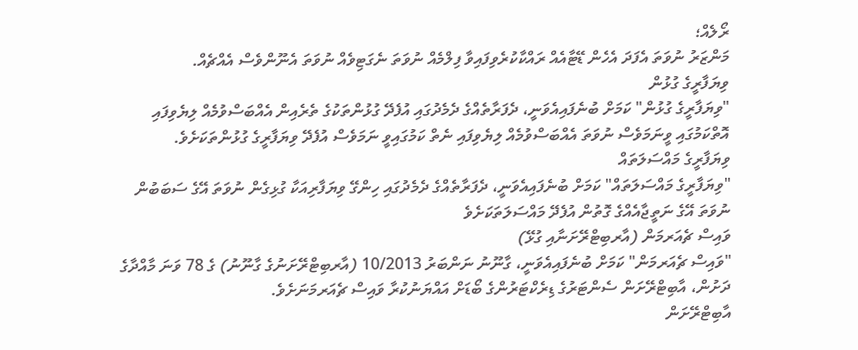ރޯލެއް؛
މަންޒަރު ނުވަތަ އެފަދަ އެހެން ޑޭޓާއެއް ރައްކާކުރެވިފައިވާ ފިލްމެއް ނުވަތަ ނެގަޓިވެއް ނުވަތަ އެނޫންވެސް އެއްޗެއް.
ވިޔަފާރީގެ ގުޅުން
"ވިޔަފާރީގެ ގުޅުން" ކަމަށް ބުނެފައިއެވަނީ، ދެފަރާތެއްގެ ދެމެދުގައި އުފެދޭ ގުޅުންތަކުގެ ތެރެއިން އެއްބަސްވުމެއް ލިޔެވިފައި އޮތްކަމުގައި ވީނަމަވެސް ނުވަތަ އެއްބަސްވުމެއް ލިޔެވިފައި ނެތް ކަމުގައިވީ ނަމަވެސް އުފެދޭ ވިޔަފާރީގެ ގުޅުންތަކަށެވެ.
ވިޔަފާރީގެ މައްސަލަތައް
"ވިޔަފާރީގެ މައްސަލަތައް" ކަމަށް ބުނެފައިއެވަނީ، ދެފަރާތެއްގެ ދެމެދުގައި ހިންގޭ ވިޔަފާރިއަކާ ގުޅިގެން ނުވަތަ އޭގެ ސަބަބުން ނުވަތަ އޭގެ ނަތީޖާއެއްގެ ގޮތުން އުފެދޭ މައްސަލަތަކަށެވެ
ވައިސް ޗެއަރމަން (އާރބިޓްރޭށަނާއި ގުޅޭ)
"ވައިސް ޗެއަރމަން" ކަމަށް ބުނެފައިއެވަނީ، ގާނޫނު ނަންބަރު 10/2013 (އާރބިޓްރޭށަނުގެ ގާނޫނު) ގެ 78 ވަނަ މާއްދާގެ ދަށުން، އާބިޓްރޭށަން ސެންޓަރުގެ ޑިރެކްޓަރުންގެ ބޯޑަށް އައްޔަނުކުރާ ވައިސް ޗެއަރމަނަށެވެ.
އާބިޓްރޭށަން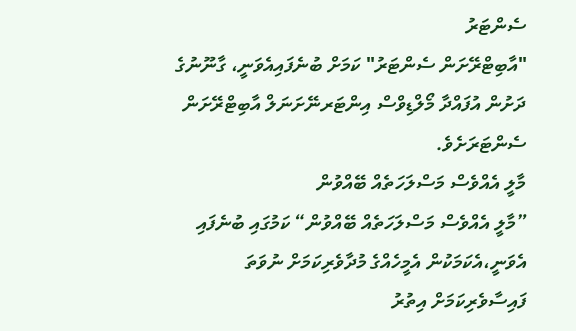ސެންޓަރު
"އާބިޓްރޭށަން ސެންޓަރު" ކަމަށް ބުނެފައިއެވަނީ، ގާނޫނުގެ ދަށުން އުފައްދާ މޯލްޑިވްސް އިންޓަރނޭށަނަލް އާބިޓްރޭށަން ސެންޓަރަށެވެ.
މާލީ އެއްވެސް މަސްލަހަތެއް ބޭއްވުން
”މާލީ އެއްވެސް މަސްލަހަތެއް ބޭއްވުން“ ކަމުގައި ބުނެފައި އެވަނީ،އެކަމަކުން އެމީހެއްގެ މުދާވެރިކަމަށް ނުވަތަ ފައިސާވެރިކަމަށް އިތުރު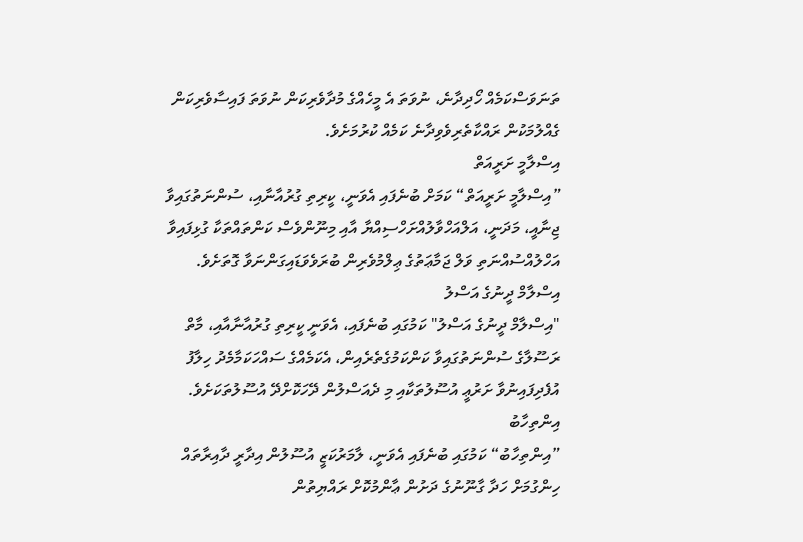ތަނަވަސްކަމެއް ހޯދިދާނެ، ނުވަތަ އެ މީހެއްގެ މުދާވެރިކަން ނުވަތަ ފައިސާވެރިކަން ގެއްލުމަކުން ރައްކާތެރިވެވިދާނެ ކަމެއް ކުރުމަށެވެ.
އިސްލާމީ ށަރީއަތް
”އިސްލާމީ ށަރީއަތް“ ކަމަށް ބުނެފައި އެވަނީ، ކީރިތި ގުރުއާނާއި، ސުންނަތުގައިވާ ޖިނާއީ، މަދަނީ، އަލްއަހްވާލުއްށަހްސިއްޔާ އާއި މިނޫންވެސް ކަންތައްތަކާ ގުޅިފައިވާ އަހްލުއްސުއްނަތި ވަލް ޖަމާޢަތުގެ ޢިލްމުވެރިން ބުރަވެވަޑައިގަންނަވާ ގޮތަށެވެ.
އިސްލާމް ދީނުގެ އަސްލު
"އިސްލާމް ދީނުގެ އަސްލު" ކަމުގައި ބުނެފައި، އެވަނީ ކީރިތި ގުރުއާނާއާއި، މާތް ރަސޫލާގެ ސުންނަތުގައިވާ ކަންކަމުގެތެރެއިން، އެކަމެއްގެ ސައްހަކަމާމެދު ހިލާފު އުފެދިފައިނުވާ ށަރުޢީ އުސޫލުތަކާއި މި ދެއަސްލުން ދޭހަކޮށްދޭ އުސޫލުތަކަށެވެ.
އިންތިހާބު
”އިންތިހާބު“ ކަމުގައި ބުނެފައި އެވަނީ، ލާމަރުކަޒީ އުސޫލުން އިދާރީ ދާއިރާތައް ހިންގުމަށް ހަދާ ގާނޫނުގެ ދަށުން ޢާންމުކޮށް ރައްޔިތުން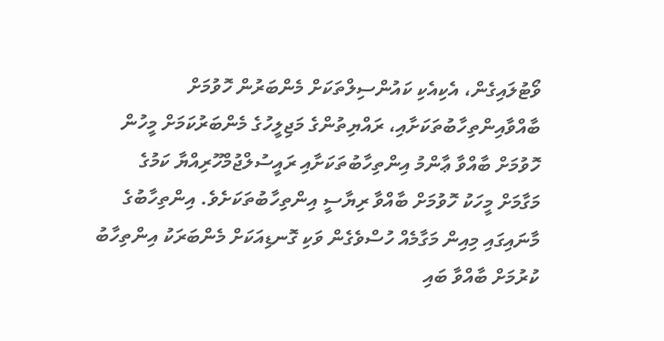ވޯޓުލައިގެން، އެކިއެކި ކައުންސިލްތަކަށް މެންބަރުން ހޮވުމަށް ބާއްވާއިންތިހާބުތަކަށާއި، ރައްޔިތުންގެ މަޖިލީހުގެ މެންބަރުކަމަށް މީހުން ހޮވުމަށް ބާއްވާ ޢާންމު އިންތިހާބުތަކަށާއި ރައީސުލްޖުމްހޫރިއްޔާ ކަމުގެ މަގާމަށް މީހަކު ހޮވުމަށް ބާއްވާ ރިޔާސީ އިންތިހާބުތަކަށެވެ. އިންތިހާބުގެ މާނައިގައި މިއިން މަގާމެއް ހުސްވެގެން ވަކި ގޮނޑިއަކަށް މެންބަރަކު އިންތިހާބު ކުރުމަށް ބާއްވާ ބައި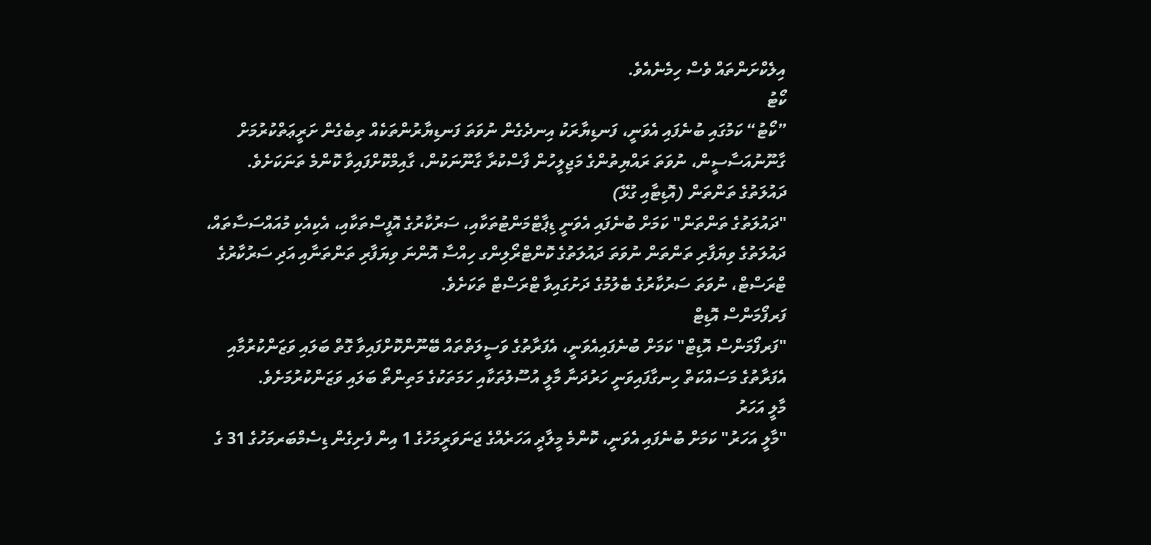އިލެކްށަންތައް ވެސް ހިމެނެއެވެ.
ކޯޓު
”ކޯޓު“ ކަމުގައި ބުނެފައި އެވަނީ، ފަނޑިޔާރަކު އިނދެގެން ނުވަތަ ފަނޑިޔާރުންތަކެއް ތިބެގެން ށަރީޢަތްކުރުމަށް ގާނޫނުއަސާސީން، ނުވަތަ ރައްޔިތުންގެ މަޖިލީހުން ފާސްކުރާ ގާނޫނަކުން، ގާއިމްކޮށްފައިވާ ކޮންމެ ތަނަކަށެވެ.
ދައުލަތުގެ ތަންތަން (އޮޑިޓާއި ގުޅޭ)
"ދައުލަތުގެ ތަންތަން" ކަމަށް ބުނެފައި އެވަނީ ޑިޕާޓްމަންޓުތަކާއި، ސަރުކާރުގެ އޮފީސްތަކާއި، އެކިއެކި މުއައްސަސާތައް، ދައުލަތުގެ ވިޔަފާރި ތަންތަން ނުވަތަ ދައުލަތުގެ ކޮންޓްރޯލިންގ ހިއްސާ އޮންނަ ވިޔަފާރި ތަންތަނާއި އަދި ސަރުކާރުގެ ޓްރަސްޓް، ނުވަތަ ސަރުކާރުގެ ބެލުމުގެ ދަށުގައިވާ ޓްރަސްޓް ތަކަށެވެ.
ފަރފޯމަންސް އޮޑިޓް
"ފަރފޯމަންސް އޮޑިޓް" ކަމަށް ބުނެފައިއެވަނީ، އެފަރާތުގެ ވަސީލަތްތައް ބޭނޫންކޮށްފައިވާ ގޮތް ބަލައި ވަޒަންކުރުމާއި އެފަރާތުގެ މަސައްކަތް ހިނގާފައިވަނީ ހަރުދަނާ މާލީ އުސޫލުތަކާއި ހަމަތަކުގެ މަތިންތޯ ބަލައި ވަޒަންކުރުމަށެވެ.
މާލީ އަހަރު
"މާލީ އަހަރު" ކަމަށް ބުނެފައި އެވަނީ، ކޮންމެ މީލާދީ އަހަރެއްގެ ޖަނަވަރީމަހުގެ 1 އިން ފެށިގެން ޑިސެމްބަރމަހުގެ 31 ގެ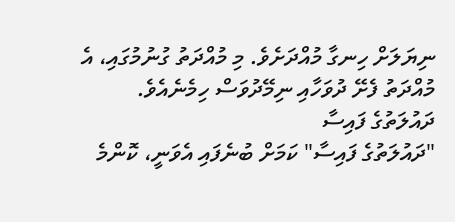ނިޔަލަށް ހިނގާ މުއްދަށެވެ. މި މުއްދަތު ގުނުމުގައި، އެ މުއްދަތު ފެށޭ ދުވަހާއި ނިމޭދުވަސް ހިމެނެއެވެ.
ދައުލަތުގެ ފައިސާ
"ދައުލަތުގެ ފައިސާ" ކަމަށް ބުނެފައި އެވަނީ، ކޮންމެ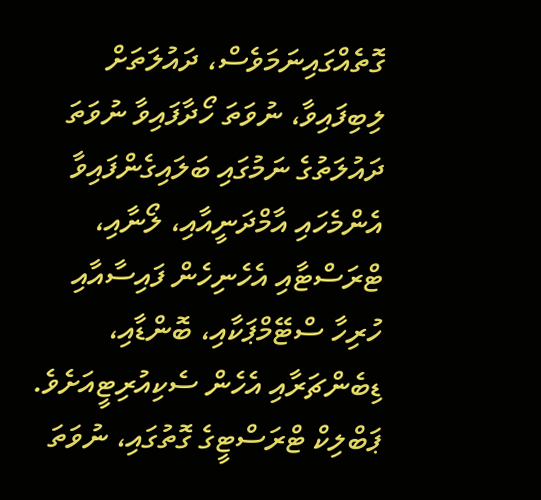ގޮތެއްގައިނަމަވެސް، ދައުލަތަށް ލިބިފައިވާ، ނުވަތަ ހޯދާފައިވާ ނުވަތަ ދައުލަތުގެ ނަމުގައި ބަލައިގެންފައިވާ އެންމެހައި އާމްދަނީއާއި، ލޯނާއި، ޓްރަސްޓާއި އެހެނިހެން ފައިސާއާއި ހުރިހާ ސްޓޭމްޕަކާއި، ބޮންޑާއި، ޑިބެންޗަރާއި އެހެން ސެކިއުރިޓީއަށެވެ. ޕަބްލިކް ޓްރަސްޓީގެ ގޮތުގައި، ނުވަތަ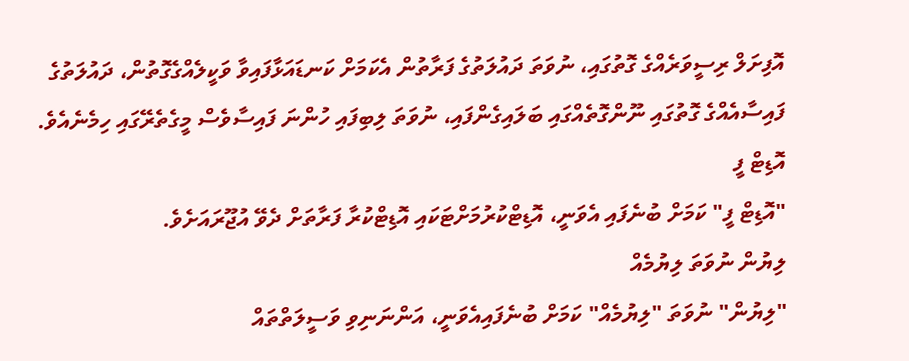އޮފިށަލް ރިސީވަރެއްގެ ގޮތުގައި، ނުވަތަ ދައުލަތުގެ ފަރާތުން އެކަމަށް ކަނޑައަޅާފައިވާ ވަކީލެއްގެގޮތުން، ދައުލަތުގެ ފައިސާއެއްގެ ގޮތުގައި ނޫންގޮތެއްގައި ބަލައިގެންފައި، ނުވަތަ ލިބިފައި ހުންނަ ފައިސާވެސް މީގެތެރޭގައި ހިމެނެއެވެ.
އޮޑިޓް ފީ
"އޮޑިޓް ފީ" ކަމަށް ބުނެފައި އެވަނީ، އޮޑިޓްކުރުމަށްޓަކައި އޮޑިޓްކުރާ ފަރާތަށް ދެވޭ އުޖޫރައަށެވެ.
ލިޔުން ނުވަތަ ލިޔުމެއް
"ލިޔުން" ނުވަތަ "ލިޔުމެއް" ކަމަށް ބުނެފައިއެވަނީ، އަންނަނިވި ވަސީލަތްތައް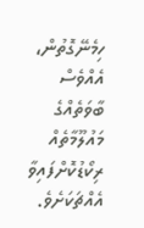ހިމެނޭގޮތުން، އެއްވެސް ބާވަތެއްގެ މައުލޫމާތެއް ރިކޯޑުކޮށްފައިވާ އެއްޗަކަށެވެ.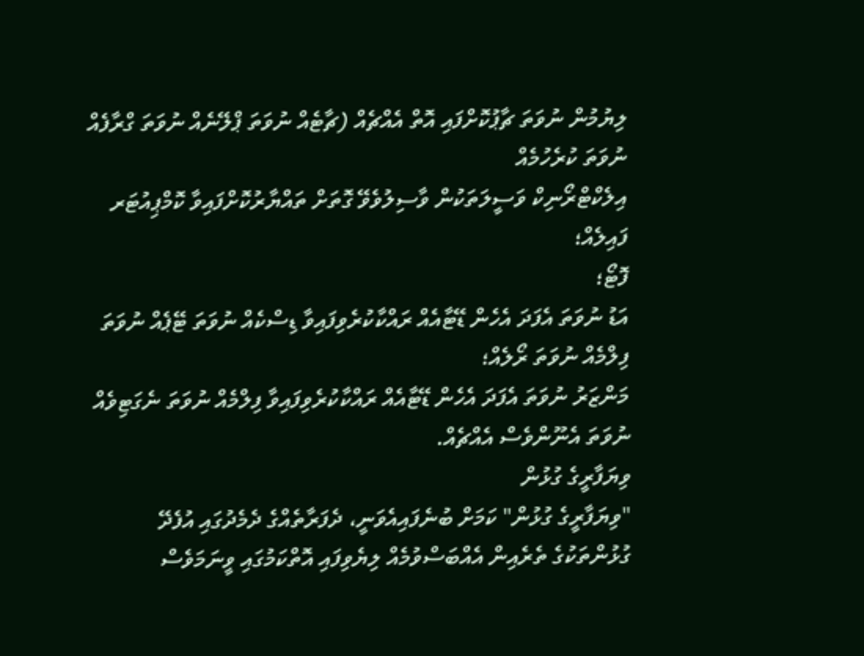ލިޔުމުން ނުވަތަ ޗާޕުކޮށްފައި އޮތް އެއްޗެއް (ޗާޓެއް ނުވަތަ ޕްލޭނެއް ނުވަތަ ގްރާފެއް ނުވަތަ ކުރެހުމެއް
އިލެކްޓްރޯނިކް ވަސީލަތަކުން ވާސިލުވެވޭ ގޮތަށް ތައްޔާރުކޮށްފައިވާ ކޮމްޕިއުޓަރ ފައިލެއް؛
ފޮޓޯ؛
އަޑު ނުވަތަ އެފަދަ އެހެން ޑޭޓާއެއް ރައްކާކުރެވިފައިވާ ޑިސްކެއް ނުވަތަ ޓޭޕެއް ނުވަތަ ފިލްމެއް ނުވަތަ ރޯލެއް؛
މަންޒަރު ނުވަތަ އެފަދަ އެހެން ޑޭޓާއެއް ރައްކާކުރެވިފައިވާ ފިލްމެއް ނުވަތަ ނެގަޓިވެއް ނުވަތަ އެނޫންވެސް އެއްޗެއް.
ވިޔަފާރީގެ ގުޅުން
"ވިޔަފާރީގެ ގުޅުން" ކަމަށް ބުނެފައިއެވަނީ، ދެފަރާތެއްގެ ދެމެދުގައި އުފެދޭ ގުޅުންތަކުގެ ތެރެއިން އެއްބަސްވުމެއް ލިޔެވިފައި އޮތްކަމުގައި ވީނަމަވެސް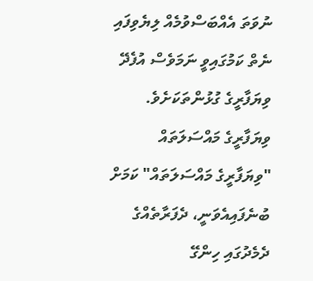ނުވަތަ އެއްބަސްވުމެއް ލިޔެވިފައި ނެތް ކަމުގައިވީ ނަމަވެސް އުފެދޭ ވިޔަފާރީގެ ގުޅުންތަކަށެވެ.
ވިޔަފާރީގެ މައްސަލަތައް
"ވިޔަފާރީގެ މައްސަލަތައް" ކަމަށް ބުނެފައިއެވަނީ، ދެފަރާތެއްގެ ދެމެދުގައި ހިންގޭ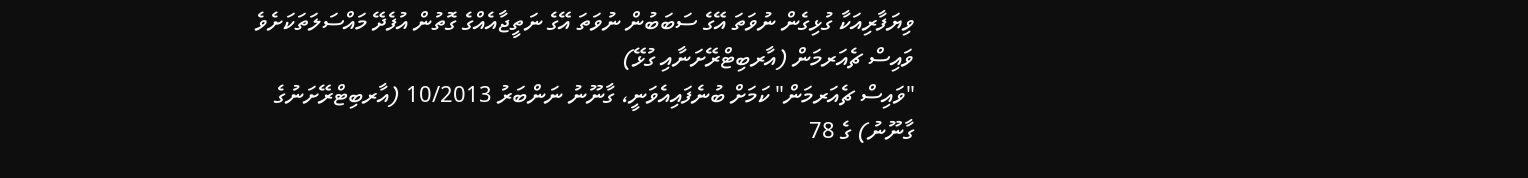ވިޔަފާރިއަކާ ގުޅިގެން ނުވަތަ އޭގެ ސަބަބުން ނުވަތަ އޭގެ ނަތީޖާއެއްގެ ގޮތުން އުފެދޭ މައްސަލަތަކަށެވެ
ވައިސް ޗެއަރމަން (އާރބިޓްރޭށަނާއި ގުޅޭ)
"ވައިސް ޗެއަރމަން" ކަމަށް ބުނެފައިއެވަނީ، ގާނޫނު ނަންބަރު 10/2013 (އާރބިޓްރޭށަނުގެ ގާނޫނު) ގެ 78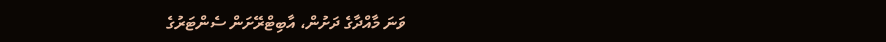ވަނަ މާއްދާގެ ދަށުން، އާބިޓްރޭށަން ސެންޓަރުގެ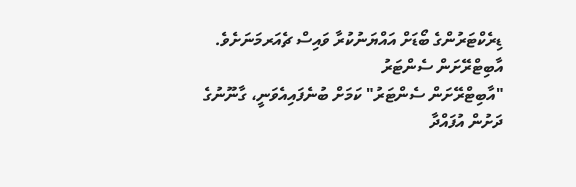ޑިރެކްޓަރުންގެ ބޯޑަށް އައްޔަނުކުރާ ވައިސް ޗެއަރމަނަށެވެ.
އާބިޓްރޭށަން ސެންޓަރު
"އާބިޓްރޭށަން ސެންޓަރު" ކަމަށް ބުނެފައިއެވަނީ، ގާނޫނުގެ ދަށުން އުފައްދާ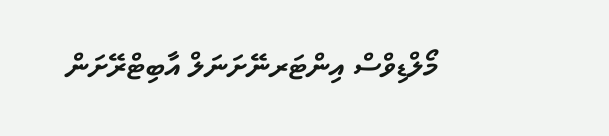މޯލްޑިވްސް އިންޓަރނޭށަނަލް އާބިޓްރޭށަން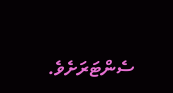ސެންޓަރަށެވެ.